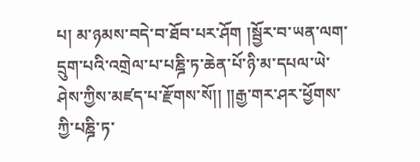པ། མ་ཉམས་བདེ་བ་ཐོབ་པར་ཤོག །སྦྱོར་བ་ཡན་ལག་དྲུག་པའི་འགྲེལ་པ་པཎྜི་ཏ་ཆེན་པོ་ཉི་མ་དཔལ་ཡེ་ཤེས་ཀྱིས་མཛད་པ་རྫོགས་སོ།། །།རྒྱ་གར་ཤར་ཕྱོགས་ཀྱི་པཎྜི་ཏ་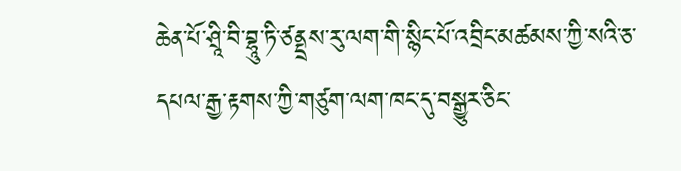ཆེན་པོ་ཤྲཱི་བི་བྷཱུ་ཏི་ཙནྡྲས་རུ་ལག་གི་སྙིང་པོ་འབྲིང་མཚམས་ཀྱི་སའི་ཅ་དཔལ་རྒྱ་རྟགས་ཀྱི་གཙུག་ལག་ཁང་དུ་བསྒྱུར་ཅིང་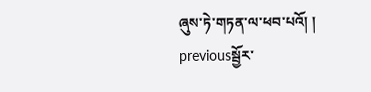ཞུས་ཏེ་གཏན་ལ་ཕབ་པའོ། །
previousསྦྱོར་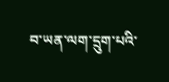བ་ཡན་ལག་དྲུག་པའི་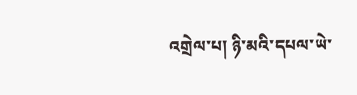འགྲེལ་པ། ཉི་མའི་དཔལ་ཡེ་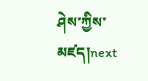ཤེས་ཀྱིས་མཛད།next